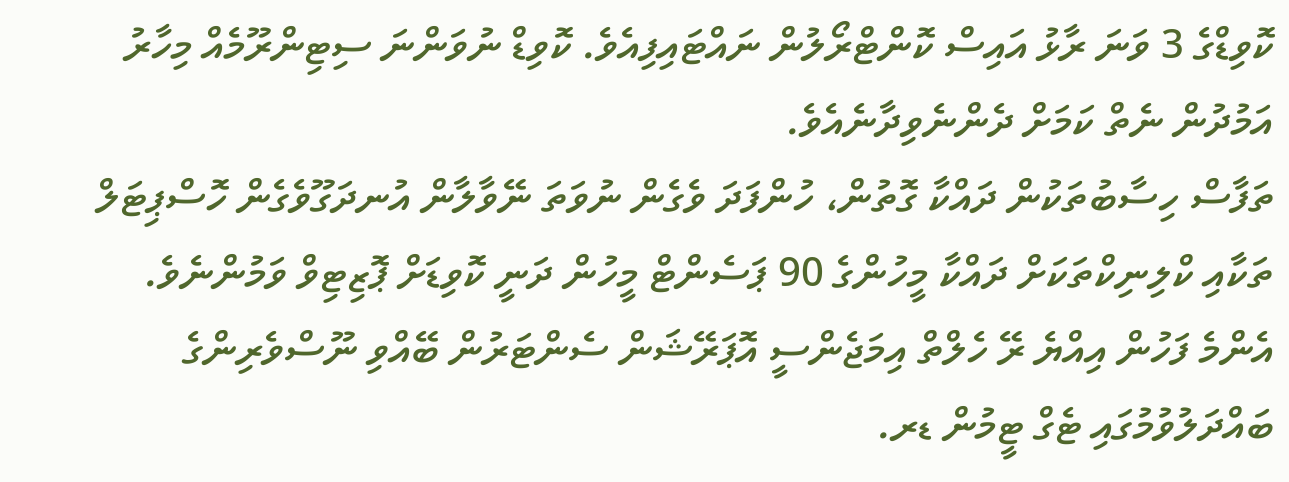ކޮވިޑްގެ 3 ވަނަ ރާޅު އައިސް ކޮންޓްރޯލުން ނައްޓައިފިއެވެ. ކޮވިޑް ނުވަންނަ ސިޓިންރޫމެއް މިހާރު އަމުދުން ނެތް ކަމަށް ދެންނެވިދާނެއެވެ.
ތަފާސް ހިސާބުތަކުން ދައްކާ ގޮތުން، ހުންފަދަ ވެގެން ނުވަތަ ނޭވާލާން އުނދަގޫވެގެން ހޮސްޕިޓަލް ތަކާއި ކްލިނިކްތަކަށް ދައްކާ މީހުންގެ 90 ޕަސެންޓް މީހުން ދަނީ ކޮވިޑަށް ޕޮޒިޓިވް ވަމުންނެވެ.
އެންމެ ފަހުން އިއްޔެ ރޭ ހެލްތް އިމަޖެންސީ އޮޕަރޭޝަން ސެންޓަރުން ބޭއްވި ނޫސްވެރިންގެ ބައްދަލުވުމުގައި ޓެގް ޓީމުން ޑރ.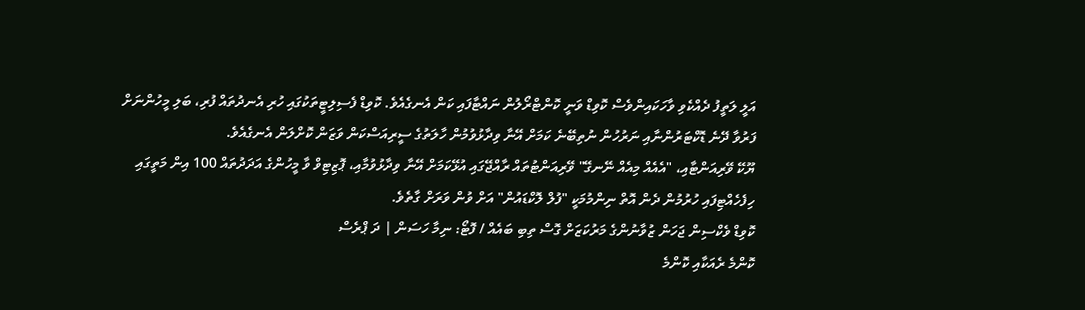އަލީ ލަތީފު ދެއްކެވި ވާހަކައިންވެސް ކޮވިޑް ވަނީ ކޮންޓްރޯލުން ނައްޓާފައި ކަން އެނގެއެވެ. ކޮވިޑް ފެސިލިޓީތަކުގައި ހުރި އެނދުތައް ފުރި، ބަލި މީހުންނަށް ފަރުވާ ދޭނެ ޑޮކްޓަރުންނާއި ނަރުހުން ނުތިބޭނެ ކަމަށް އޭނާ ވިދާޅުވުމުން ހާލަތުގެ ސީރިއަސްކަން ވަޒަން ކޮށްލަން އެނގެއެވެ.
ޔޫކޭ ވޭރިއަންޓާއި، "އެއެއް މިއެއް ނޭނގޭ" ވޭރިއަންޓުތައް ރާއްޖޭގައި އުޅޭކަމަށް އޭނާ ވިދާޅުވުމާއި، ޕޮޒިޓިވް ވާ މީހުންގެ އަދަދުތައް 100 އިން މަތީގައި ހިފެހެއްޓިފައި ހުރުމުން ދެން އޮތް ނިންމުމަކީ "ފުލް ލޮކްޑައުން" އަށް ވުން ވަރަށް ގާތެވެ.
ކޮވިޑް ވެކްސިން ޖަހަން ޒުވާނުންގެ މަރުކަޒަށް ގޮސް ތިބި ބައެއް / ފޮޓޯ: ނިމާ ހަސަން | ދަ ޕްރެސް
ކޮންމެ ރެއަކާއި ކޮންމެ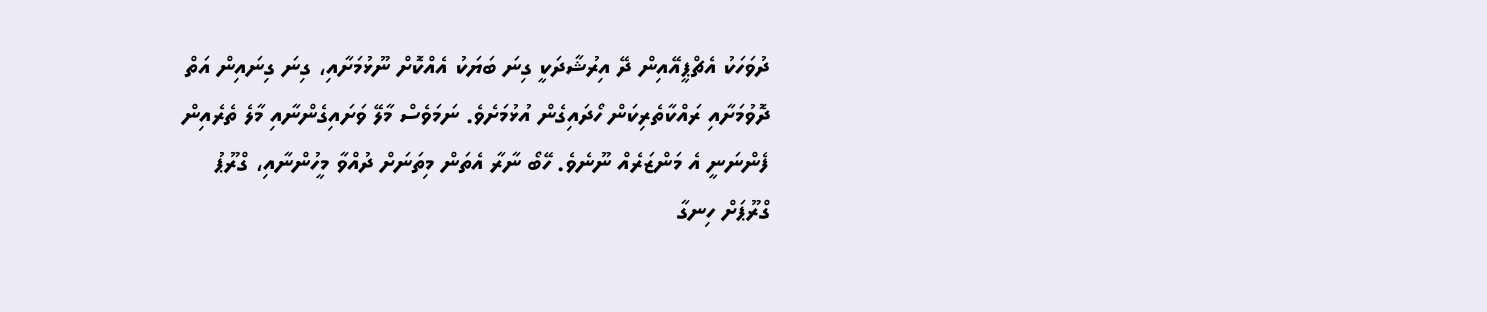ދުވަހަކު އެޗްޕީއޭއިން ދޭ އިރުޝާދަކީ ގިނަ ބަޔަކު އެއްކޮށް ނޫޅުމަށާއި، ގިނަ ގިނައިން އަތް ދޮވުމަށާއި ރައްކާތެރިކަން ހޯދައިގެން އުޅުމަށެވެ. ނަމަވެސް މާލޭ ވަށައިގެންނާއި މާލެ ތެރެއިން ފެންނަނީ އެ މަންޒަރެއް ނޫނެވެ. ހޭބޯ ނާރާ އެތަން މިތަނަށް ދުއްވާ މީހުންނާއި، ގްރޫޕު ގްރޫޕަށް ހިނގާ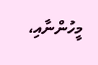މީހުންނާއި،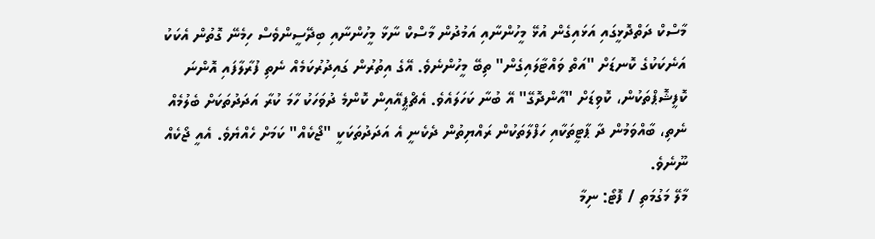މާސްކް ދަތްދޮޅީގައި އަޅައިގެން އުޅޭ މީހުންނާއި އަމުދުން މާސްކް ނާޅާ މީހުންނާއި ބިދޭސީންވެސް ހިމެނޭ ގޮތުން އެކަކު އަނެކަކުގެ ކޮނޑަށް "އަތް ވައްޓާލައިގެން" ތިބޭ މީހުންނެވެ. އޭގެ އިތުރުން ގައިދުރުކަމެއް ނެތި ފުރާލާފައި އޮންނަ ކޮފީޝޮޕްތަކުން، ކޮވިޑަށް "އާންދޮގޭ" އޭ ބުނާ ކަހަލައެވެ. އެޗްޕީއޭއިން ކޮންމެ ދުވަހަކު ހާމަ ކުރާ އަދަދުތަކަށް ބެލުމެއް ނެތި، ބާއްވަމުން ދާ ޕާޓީތަކާއި ހަފްލާތަކުން ރައްޔިތުން ދެކެނީ އެ އަދަދުތަކަކީ "ޖޯކެއް" ކަމަށް ހެއްޔެވެ. އެއީ ޖޯކެއް ނޫނެވެ.
މާލޭ މަގުމަތި / ފޮޓޯ: ނިމާ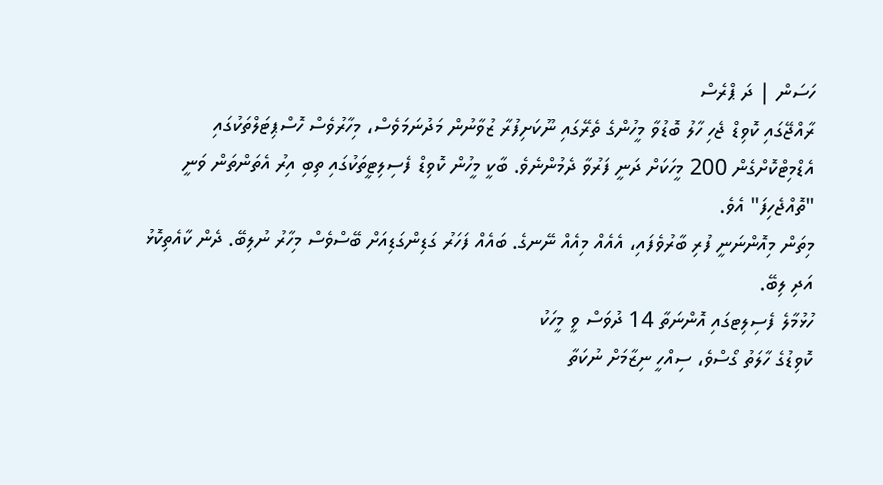ހަސަން | ދަ ޕްރެސް
ރާއްޖޭގައި ކޮވިޑް ޖެހި ހާލު ބޮޑުވާ މީހުންގެ ތެރޭގައި ނޫކަށިފުރާ ޒުވާނުން މަދުނަމަވެސް، މިހާރުވެސް ހޮސްޕިޓަލްތަކުގައި އެޑްމިޓްކޮށްގެން 200 މީހަކަށް ދަނީ ފަރުވާ ދެމުންނެވެ. ބާކީ މީހުން ކޮވިޑް ފެސިލިޓީތަކުގައި ތިބި އިރު އެތަންތަން ވަނީ "ތޮއްޖެހިފަ" އެވެ.
މިތަން މިއޮންނަނީ ފުރި ބާރުވެފައި، އެއެއް މިއެއް ނޭނގެ. ބައެއް ފަހަރު ގަޑިންގަޑިއަށް ބޭސްވެސް މިހާރު ނުލިބޭ. ދެން ކާއެތިކޮޅު އަދި ލިބޭ.
ހުޅުމާލެ ފެސިލިޓގައި އޮންނަތާ 14 ދުވަސް ވީ މީހަކު
ކޮވިޑުގެ ހާލަތު ގޯސްވެ، ސިއްހީ ނިޒާމަށް ނުކަތާ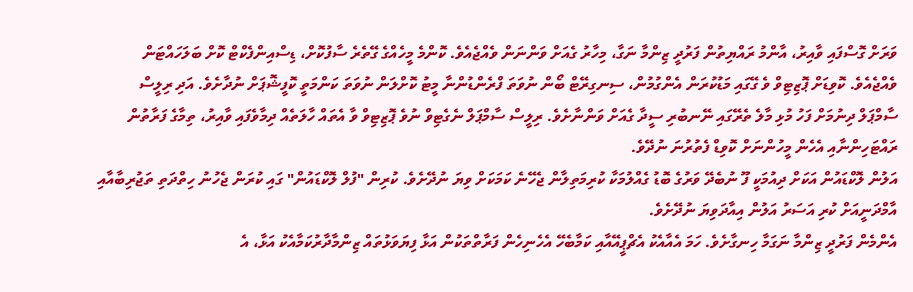ވަރަށް ގޮސްފައި ވާއިރު، އާންމު ރައްޔިތުން ފަރުދީ ޒިންމާ ނަގާ، މިހާރު ގެއަށް ވަންނަން ވެއްޖެއެވެ. ކޮންމެ މީހެއްގެ ގޭތެރެ ސާފުކޮށް، ޑިސްއިންފެކްޓް ކޮށް ބަލަހައްޓަން ވެއްޖެއެވެ. ކޮވިޑަށް ޕޮޒިޓިވް ވެ ގޭގައި މަޑުކުރަން އެންގުމުން، ސިނގިރޭޓް ބޯން ނުވަތަ ފްރެންޑުންނާ މީޓު ކޮށްލަން ނުވަތަ ކަންމަތީ ކޮފީޝޮޕަށް ނުދާށެވެ. އަދި ރިލީސް ސާމްޕަލް ދިނުމަށް ފަހު މުޅި މާލެ ތެރޭގައި ނޭނބުރި ސީދާ ގެއަށް ވަންނާށެވެ. ރިލީސް ސާމްޕަލް ނެގެޓިވް ނުވެ ޕޮޒިޓިވް ވާ އެތައް ހާލަތެއް ދިމާވެފައި ވާއިރު، ތިމާގެ ފަރާތުން ރައްޓަހިންނާއި އެހެން މީހުންނަށް ކޮވިޑް ފެތުރުނަ ނުދޭވެ.
އަލުން ލޮކްޑައުން އަކަށް ދިއުމަކީ ފޫ ނުބެދޭ ވަރުގެ ބޮޑު ގެއްލުމަކާ ކުރިމަތިލާން ޖެހޭނެ ކަމަކަށް ވިޔަ ނުދޭށެވެ. ކުރިން "ފުލް ލޮކްޑައުން" ގައި ކުރަން ޖެހުނު ހިތްދަތި ތަޖުރިބާއާއި އާމްދަނީއަށް ކުރި އަސަރު އަލުން އިއާދަވިޔަ ނުދޭށެވެ.
އެންމެން ފަރުދީ ޒިންމާ ނަގަމާ ހިނގާށެވެ. ހަމަ އެއާއެކު އެޗްޕީއޭއާއި ކަމާބެހޭ އެހެނިހެން ފަރާތްތަކުން އަޅާ ފިޔަވަޅުތައް ޒިންމާދާރުކަމާއެކު އަޅާ، އެ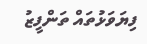ފިޔަވަޅުތައް ތަންފީޒު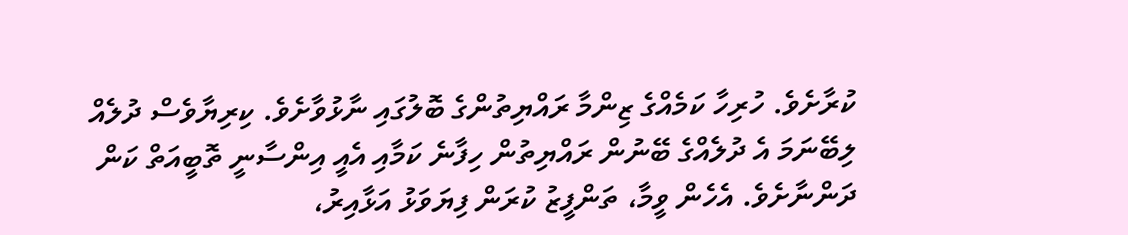ކުރާށެވެ. ހުރިހާ ކަމެއްގެ ޒިންމާ ރައްޔިތުންގެ ބޮލުގައި ނާޅުވާށެވެ. ކިރިޔާވެސް ދުލެއް ލިބޭނަމަ އެ ދުލެއްގެ ބޭނުން ރައްޔިތުން ހިފާނެ ކަމާއި އެއީ އިންސާނީ ތޮބީއަތް ކަން ދަންނާށެވެ. އެހެން ވީމާ، ތަންފީޒު ކުރަން ފިޔަވަޅު އަޅާއިރު،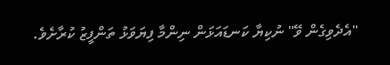"އެދެވިގެން ވޭ" ނުކިޔާ ކަނޑައަޅަން ނިންމާ ފިޔަވަޅު ތަންފީޒު ކުރާށެވެ.